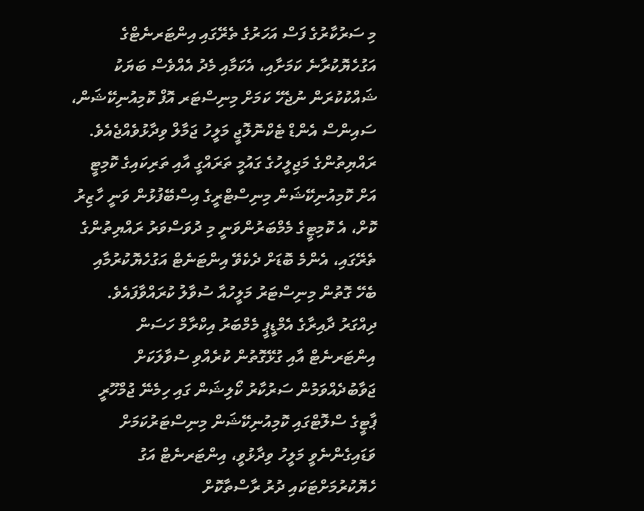މި ސަރުކާރުގެ ފަސް އަހަރުގެ ތެރޭގައި އިންޓަރނެޓްގެ އަގުހެޔޮކުރާނެ ކަމަށާއި، އެކަމާއި މެދު އެއްވެސް ބަޔަކު ޝައްކުކުރަން ނުޖެހޭ ކަމަށް މިނިސްޓަރ އޮފް ކޮމިއުނިކޭޝަން، ސައިންސް އެންޑް ޓެކްނޮލޮޖީ މަލީހު ޖަމާލް ވިދާޅުވެއްޖެއެވެ.
ރައްޔިތުންގެ މަޖިލީހުގެ ގައުމީ ތަރައްގީ އާއި ތަރިކައިގެ ކޮމިޓީ އަށް ކޮމިއުނިކޭޝަން މިނިސްޓްރީގެ އިސްބޭފުޅުން ވަނީ ހާޒިރު ކޮށް، އެ ކޮމިޓީގެ މެމްބަރުންވަނީ މި ދުވަސްވަރު ރައްޔިތުންގެ ތެރޭގައި، އެންމެ ބޮޑަށް ދެކެވޭ އިންޓަނެޓް އަގުހެޔޮކުރުމާއި ބެހޭ ގޮތުން މިނިސްޓަރު މަލީހުއާ ސުވާލު ކުރައްވާފައެވެ.
ދިއްގަރު ދާއިރާގެ އެމްޑީޕީ މެމްބަރު އިކްރާމް ހަސަން އިންޓަރނެޓް އާއި ގުޅޭގޮތުން ކުރެއްވި ސުވާލަކަށް ޖަވާބުދެއްވަމުން ސަރުކާރު ކޯލިޝަން ގައި ހިމެނޭ ޖުމްހޫރީ ޕާޓީގެ ސްލޮޓްގައި ކޮމިއުނިކޭޝަން މިނިސްޓަރުކަމަށް ވަޑައިގެންނެވީ މަލީހު ވިދާޅުވީ، އިންޓަރނެޓް އަގު ހެޔޮކުރުމަށްޓަކައި ދުރު ރާސްތާކޮށް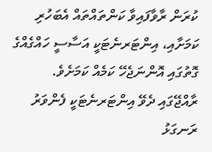ކުރަން ރާވާފައިވާ ކަންތައްތައް އެބަހުރި ކަމަށާއި، އިންޓަރނެޓަކީ އަސާސީ ހައްގެއްގެ ގޮތުގައި އޮންނަޖެހޭ ކަމެއް ކަމަށެވެ.
ރާއްޖޭގައި ދެވޭ އިންޓަރނެޓަކީ ފެންވަރު ރަނގަޅު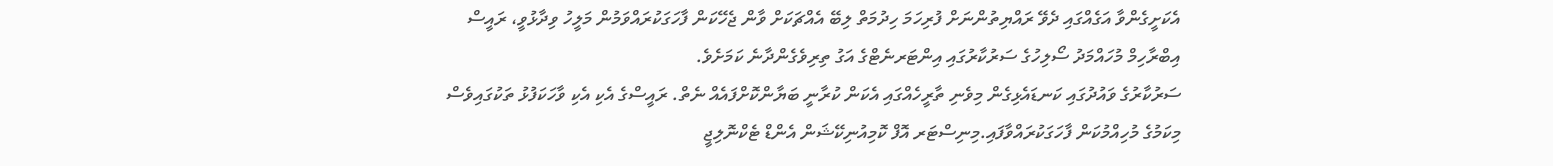އެކަށީގެންވާ އަގެއްގައި ދެވޭ ރައްޔިތުންނަށް ފުރިހަމަ ހިދުމަތް ލިބޭ އެއްޗަކަށް ވާން ޖެހޭކަން ފާހަގަކުރައްވަމުން މަލީހު ވިދާޅުވީ، ރައީސް އިބްރާހިމް މުހައްމަދު ސޯލިހުގެ ސަރުކާރުގައި އިންޓަރނެޓްގެ އަގު ތިރިވެގެންދާނެ ކަމަށެވެ.
ސަރުކާރުގެ ވައުދުގައި ކަނޑައެޅިގެން މިވެނި ތާރީހެއްގައި އެކަން ކުރާނީ ބަޔާންކޮށްފައެއް ނެތް. ރައީސްގެ އެކި އެކި ވާހަކަފުޅު ތަކުގައިވެސް މިކަމުގެ މުހިއްމުކަން ފާހަގަކުރައްވާފައި.މިނިސްޓަރ އޮފް ކޮމިއުނިކޭޝަން އެންޑް ޓެކްނޮލިޖީ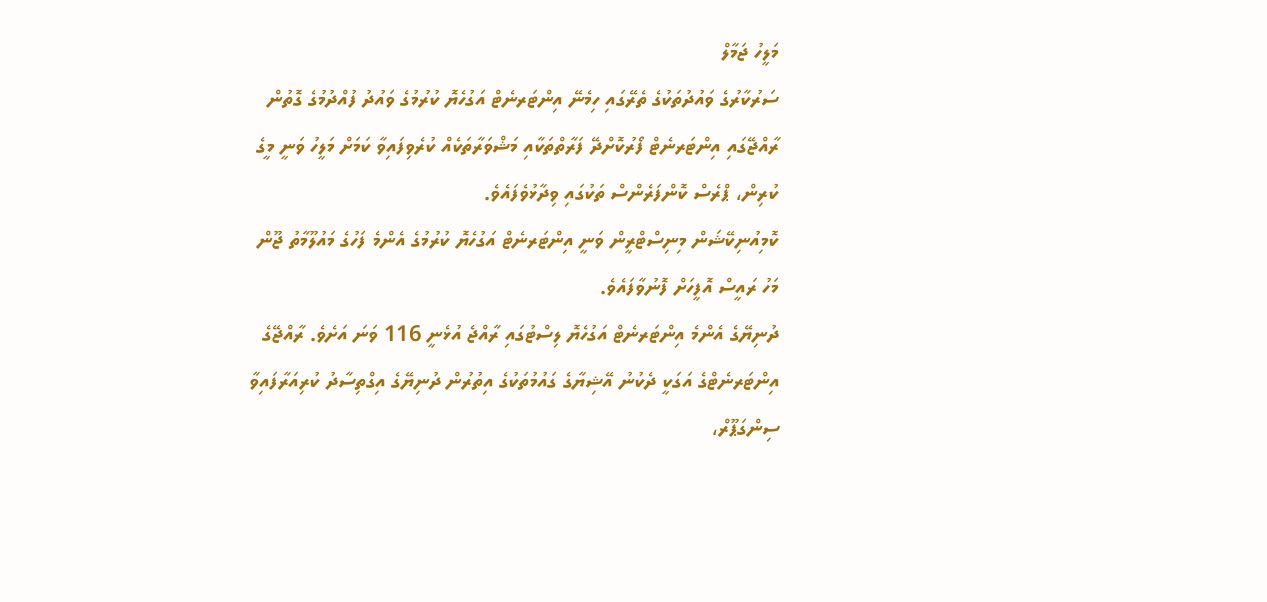މަލީހު ޖަމާލް
ސަރުކާރުގެ ވައުދުތަކުގެ ތެރޭގައި ހިމެނޭ އިންޓަރނެޓް އަގުހެޔޮ ކުރުމުގެ ވައުދު ފުއްދުމުގެ ގޮތުން ރާއްޖޭގައި އިންޓަރނެޓް ފޯރުކޮށްދޭ ފަރާތްތަކާއި މަޝްވަރާތަކެއް ކުރެވިފައިވާ ކަމަށް މަލީހު ވަނީ މީގެ ކުރިން، ޕްރެސް ކޮންފަރެންސް ތަކުގައި ވިދާޅުވެފައެވެ.
ކޮމިއުނިކޭޝަން މިނިސްޓްރީން ވަނީ އިންޓަރނެޓް އަގުހެޔޮ ކުރުމުގެ އެންމެ ފަހުގެ މައުލޫމާތު ޖޫން މަހު ރައީސް އޮފީހަށް ފޮނުވާފައެވެ.
ދުނިޔޭގެ އެންމެ އިންޓަރނެޓް އަގުހެޔޮ ލިސްޓުގައި ރާއްޖެ އުޅެނީ 116 ވަނަ އަށެވެ. ރާއްޖޭގެ އިންޓަރނެޓްގެ އަގަކީ ދެކުނު އޭޝިޔާގެ ގައުމުތަކުގެ އިތުރުން ދުނިޔޭގެ އިގްތިސާދު ކުރިއަރާފައިވާ ސިންގަޕޫރް،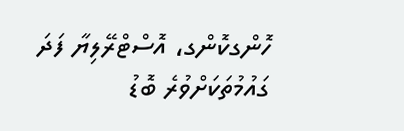ހޮންގކޮންގ، އޮސްޓްރޭލިޔާ ފަދަ ގައުމުތަކަށްވުރެ ބޮޑު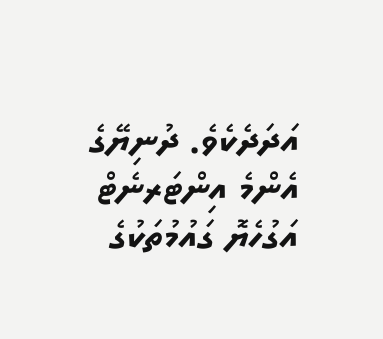އަދަދެކެވެ. ދުނިޔޭގެ އެންމެ އިންޓަރނެޓް އަގުހެޔޮ ގައުމުތަކުގެ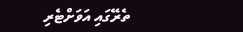ތެރޭގައި އަވަށްޓެރި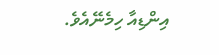އިންޑިއާ ހިމެނޭއެވެ.